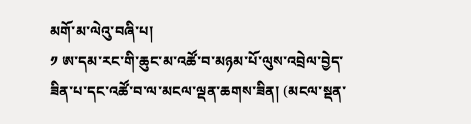མགོ་མ་ལེའུ་བཞི་པ།
༡ ཨ་དམ་རང་གི་ཆུང་མ་འཚོ་བ་མཉམ་པོ་ལུས་འབྲེལ་བྱེད་ཟིན་པ་དང་འཚོ་བ་ལ་མངལ་ལྡན་ཆགས་ཟིན། (མངལ་སྡན་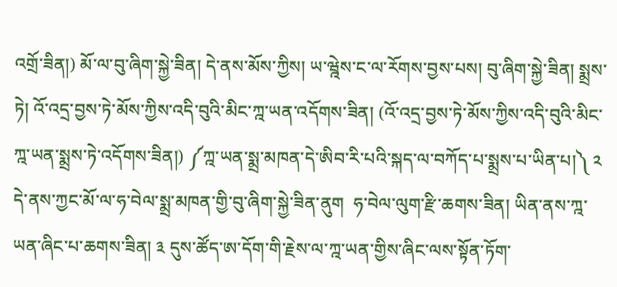འགྲོ་ཟིན།) མོ་ལ་བུ་ཞིག་སྐྱེ་ཟིན། དེ་ནས་མོས་ཀྱིས། ཡ་ཝྰེས་ང་ལ་རོགས་བྱས་པས། བུ་ཞིག་སྐྱེ་ཟིན། སྨྲས་ཏེ། འོ་འདྲ་བྱས་ཏེ་མོས་ཀྱིས་འདི་བུའི་མིང་ཀྰ་ཡན་འདོགས་ཟིན། (འོ་འདྲ་བྱས་ཏེ་མོས་ཀྱིས་འདི་བུའི་མིང་ཀྰ་ཡན་སྨྲས་ཏེ་འདོགས་ཟིན།) ༼ཀྰ་ཡན་སྨྲ་མཁན་དེ་ཨིབ་རི་པའི་སྐད་ལ་བཀོད་པ་སྨྲས་པ་ཡིན་པ།༽ ༢ དེ་ནས་ཀྱང་མོ་ལ་ཧ་བེལ་སྨྲ་མཁན་གྱི་བུ་ཞིག་སྐྱེ་ཟིན་ནུག  ཧ་བེལ་ལུག་རྫི་ཆགས་ཟིན། ཡིན་ནས་ཀྰ་ཡན་ཞིང་པ་ཆགས་ཟིན། ༣ དུས་ཚོད་ཨ་དོག་གི་རྗེས་ལ་ཀྰ་ཡན་གྱིས་ཞིང་ལས་སྟོན་ཏོག་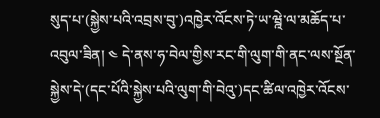སུད་པ་(སྐྱེས་པའི་འབྲས་བུ་)འཁྱེར་འོངས་ཏེ་ཡ་ཝྰེ་ལ་མཆོད་པ་འབུལ་ཟིན། ༤ དེ་ནས་ཧ་བེལ་གྱིས་རང་གི་ལུག་གི་ནང་ལས་སྔོན་སྐྱེས་དེ་(དང་པོའི་སྐྱེས་པའི་ལུག་གི་བེའུ་)དང་ཚིལ་འཁྱེར་འོངས་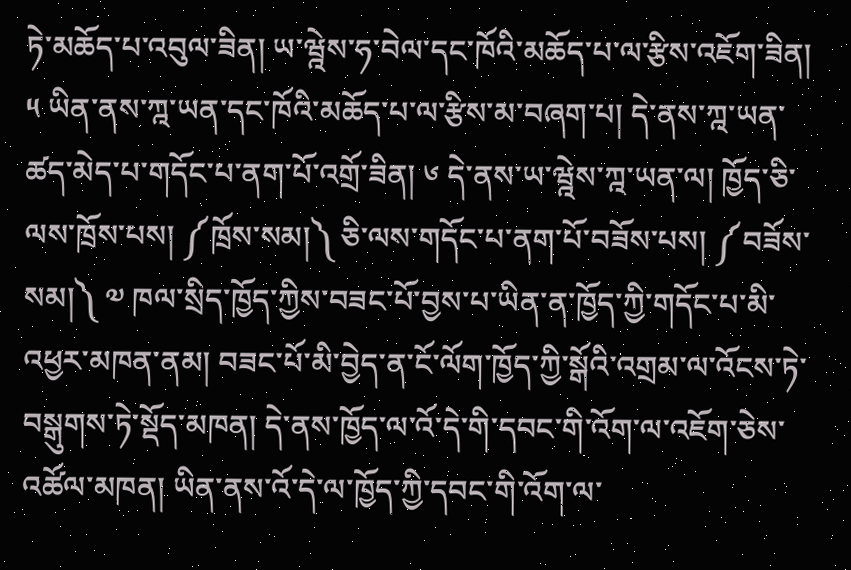ཏེ་མཆོད་པ་འབུལ་ཟིན། ཡ་ཝྰེས་ཧ་བེལ་དང་ཁོའི་མཆོད་པ་ལ་རྩིས་འཇོག་ཟིན། ༥ ཡིན་ནས་ཀྰ་ཡན་དང་ཁོའི་མཆོད་པ་ལ་རྩིས་མ་བཞག་པ། དེ་ནས་ཀྰ་ཡན་ཚད་མེད་པ་གདོང་པ་ནག་པོ་འགྲོ་ཟིན། ༦ དེ་ནས་ཡ་ཝྰེས་ཀྰ་ཡན་ལ། ཁྱོད་ཅི་ལས་ཁྲོས་པས། ༼ཁྲོས་སམ།༽ ཅི་ལས་གདོང་པ་ནག་པོ་བཟོས་པས། ༼བཟོས་སམ།༽ ༧ ཁལ་སྲིད་ཁྱོད་ཀྱིས་བཟང་པོ་བྱས་པ་ཡིན་ན་ཁྱོད་ཀྱི་གདོང་པ་མི་འཕྱར་མཁན་ནམ། བཟང་པོ་མི་བྱེད་ན་ངོ་ལོག་ཁྱོད་ཀྱི་སྒོའི་འགྲམ་ལ་འོངས་ཏེ་བསྒུགས་ཏེ་སྡོད་མཁན། དེ་ནས་ཁྱོད་ལ་འོ་དེ་གི་དབང་གི་འོག་ལ་འཇོག་ཅེས་འཚོལ་མཁན། ཡིན་ནས་འོ་དེ་ལ་ཁྱོད་ཀྱི་དབང་གི་འོག་ལ་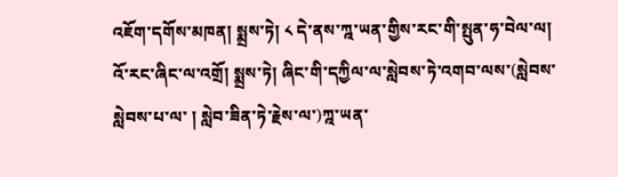འཇོག་དགོས་མཁན། སྨྲས་ཏེ། ༨ དེ་ནས་ཀྰ་ཡན་གྱིས་རང་གི་སྤུན་ཧ་བེལ་ལ། འོ་རང་ཞིང་ལ་འགྲོ། སྨྲས་ཏེ། ཞིང་གི་དཀྱིལ་ལ་སླེབས་ཏེ་འགབ་ལས་(སླེབས་སླེབས་པ་ལ་ ། སླེབ་ཟིན་ཏེ་རྗེས་ལ་)ཀྰ་ཡན་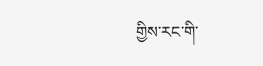གྱིས་རང་གི་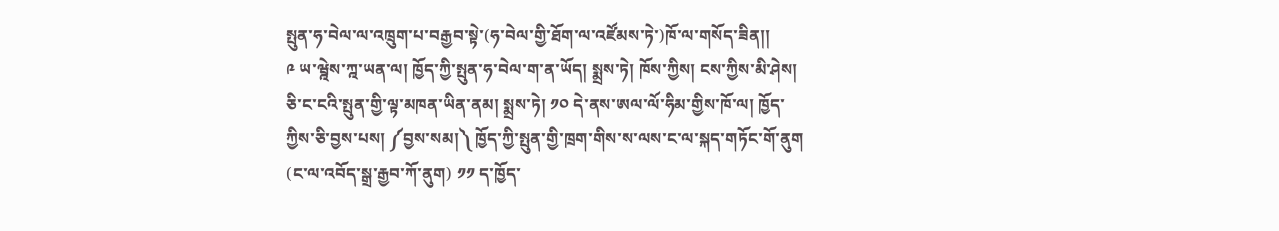སྤུན་ཧ་བེལ་ལ་འཁྲུག་པ་བརྒྱབ་སྟེ་(ཧ་བེལ་གྱི་ཐོག་ལ་འཛོམས་ཏེ་)ཁོ་ལ་གསོད་ཟིན།།
༩ ཡ་ཝྰེས་ཀྰ་ཡན་ལ། ཁྱོད་ཀྱི་སྤུན་ཧ་བེལ་ག་ན་ཡོད། སྨྲས་ཏེ། ཁོས་ཀྱིས། ངས་ཀྱིས་མི་ཤེས། ཅི་ང་ངའི་སྤུན་གྱི་ལྟ་མཁན་ཡིན་ནམ། སྨྲས་ཏེ། ༡༠ དེ་ནས་ཨལ་ལོ་ཧིམ་གྱིས་ཁོ་ལ། ཁྱོད་ཀྱིས་ཅི་བྱས་པས། ༼བྱས་སམ།༽ ཁྱོད་ཀྱི་སྤུན་གྱི་ཁྲག་གིས་ས་ལས་ང་ལ་སྐད་གཏོང་གོ་ནུག (ང་ལ་འབོད་སྒྲ་རྒྱབ་ཀོ་ནུག) ༡༡ ད་ཁྱོད་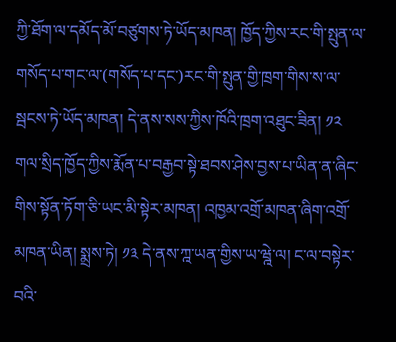ཀྱི་ཐོག་ལ་དམོད་མོ་བཙུགས་ཏེ་ཡོད་མཁན། ཁྱོད་ཀྱིས་རང་གི་སྤུན་ལ་གསོད་པ་གང་ལ་(གསོད་པ་དང་)རང་གི་སྤུན་གྱི་ཁྲག་གིས་ས་ལ་སྦངས་ཏེ་ཡོད་མཁན། དེ་ནས་སས་ཀྱིས་ཁོའི་ཁྲག་འཐུང་ཟིན། ༡༢ གལ་སྲིད་ཁྱོད་ཀྱིས་རྨོན་པ་བརྒྱབ་སྟེ་ཐབས་ཤེས་བྱས་པ་ཡིན་ན་ཞིང་གིས་སྟོན་ཏོག་ཅི་ཡང་མི་སྟེར་མཁན། འཁྱམ་འགྲོ་མཁན་ཞིག་འགྲོ་མཁན་ཡིན། སྨྲས་ཏེ། ༡༣ དེ་ནས་ཀྰ་ཡན་གྱིས་ཡ་ཝྰེ་ལ། ང་ལ་བསྟེར་བའི་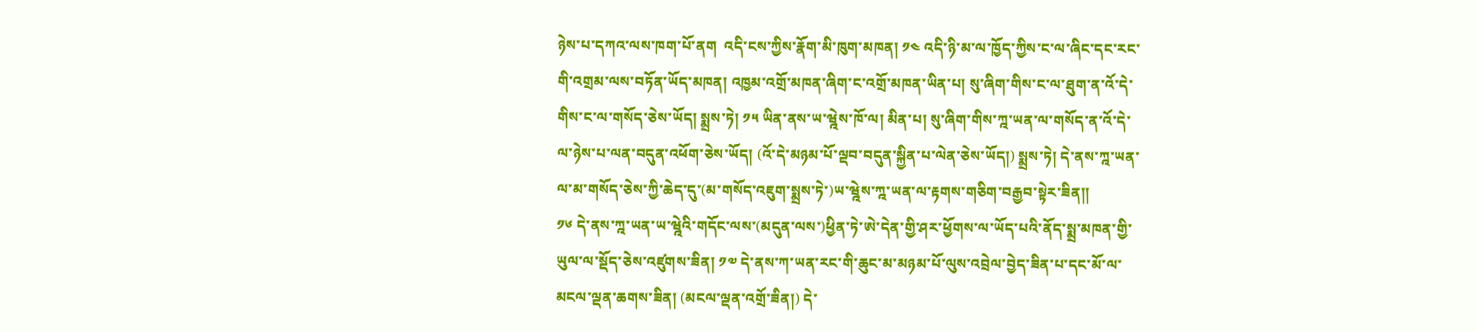ཉེས་པ་དཀའ་ལས་ཁག་པོ་ནག  འདི་ངས་ཀྱིས་རྣོག་མི་ཁུག་མཁན། ༡༤ འདི་ཉི་མ་ལ་ཁྱོད་ཀྱིས་ང་ལ་ཞིང་དང་རང་གི་འགྲམ་ལས་བཏོན་ཡོད་མཁན། འཁྱམ་འགྲོ་མཁན་ཞིག་ང་འགྲོ་མཁན་ཡིན་པ། སུ་ཞིག་གིས་ང་ལ་ཐུག་ན་འོ་དེ་གིས་ང་ལ་གསོད་ཅེས་ཡོད། སྨྲས་ཏེ། ༡༥ ཡིན་ནས་ཡ་ཝྰེས་ཁོ་ལ། མིན་པ། སུ་ཞིག་གིས་ཀྰ་ཡན་ལ་གསོད་ན་འོ་དེ་ལ་ཉེས་པ་ལན་བདུན་འཕོག་ཅེས་ཡོད། (འོ་དེ་མཉམ་པོ་ལྡབ་བདུན་སྐྱིན་པ་ལེན་ཅེས་ཡོད།) སྨྲས་ཏེ། དེ་ནས་ཀྰ་ཡན་ལ་མ་གསོད་ཅེས་ཀྱི་ཆེད་དུ་(མ་གསོད་འཇུག་སྨྲས་ཏེ་)ཡ་ཝྰེས་ཀྰ་ཡན་ལ་རྟགས་གཅིག་བརྒྱབ་སྟེར་ཟིན།།
༡༦ དེ་ནས་ཀྰ་ཡན་ཡ་ཝྰེའི་གདོང་ལས་(མདུན་ལས་)ཕྱིན་ཏེ་ཨེ་དེན་གྱི་ཤར་ཕྱོགས་ལ་ཡོད་པའི་ནོད་སྨྲ་མཁན་གྱི་ཡུལ་ལ་སྡོད་ཅེས་འཛུགས་ཟིན། ༡༧ དེ་ནས་ཀ་ཡན་རང་གི་ཆུང་མ་མཉམ་པོ་ལུས་འབྲེལ་བྱེད་ཟིན་པ་དང་མོ་ལ་མངལ་ལྡན་ཆགས་ཟིན། (མངལ་ལྡན་འགྲོ་ཟིན།) དེ་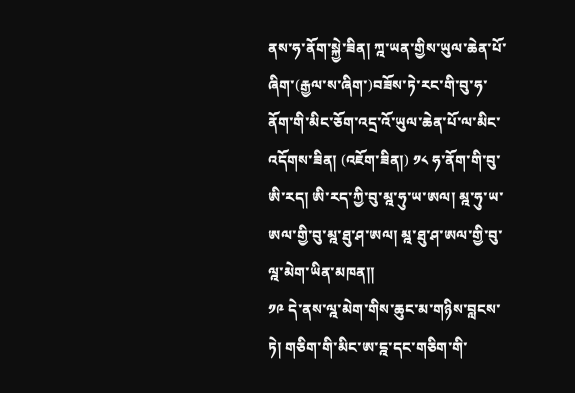ནས་ཧ་ནོག་སྐྱེ་ཟིན། ཀྰ་ཡན་གྱིས་ཡུལ་ཆེན་པོ་ཞིག་(རྒྱལ་ས་ཞིག་)བཟོས་ཏེ་རང་གི་བུ་ཧ་ནོག་གི་མིང་ཅོག་འདྲ་འོ་ཡུལ་ཆེན་པོ་ལ་མིང་འདོགས་ཟིན། (འཇོག་ཟིན།) ༡༨ ཧ་ནོག་གི་བུ་ཨི་རད། ཨི་རད་ཀྱི་བུ་མྰ་ཧུ་ཡ་ཨལ། མྰ་ཧུ་ཡ་ཨལ་གྱི་བུ་མྰ་ཐུ་ཤ་ཨལ། མྰ་ཐུ་ཤ་ཨལ་གྱི་བུ་ལྰ་མེག་ཡིན་མཁན།།
༡༩ དེ་ནས་ལྰ་མེག་གིས་ཆུང་མ་གཉིས་བླངས་ཏེ། གཅིག་གི་མིང་ཨ་དྰ་དང་གཅིག་གི་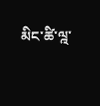མིང་ཚི་ལྰ་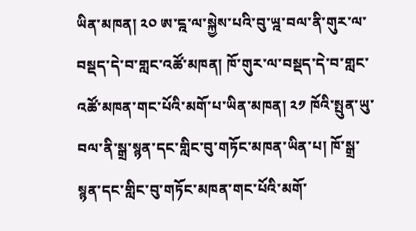ཡིན་མཁན། ༢༠ ཨ་དྰ་ལ་སྐྱེས་པའི་བུ་ཡྰ་བལ་ནི་གུར་ལ་བསྡད་དེ་བ་གླང་འཚོ་མཁན། ཁོ་གུར་ལ་བསྡད་དེ་བ་གླང་འཚོ་མཁན་གང་པོའི་མགོ་པ་ཡིན་མཁན། ༢༡ ཁོའི་སྤུན་ཡུ་བལ་ནི་སྒྲ་སྙན་དང་གླིང་བུ་གཏོང་མཁན་ཡིན་པ། ཁོ་སྒྲ་སྙན་དང་གླིང་བུ་གཏོང་མཁན་གང་པོའི་མགོ་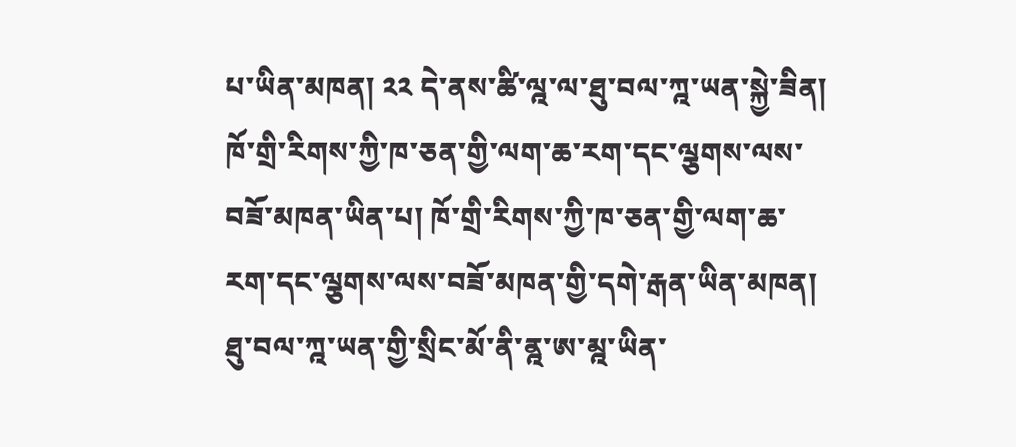པ་ཡིན་མཁན། ༢༢ དེ་ནས་ཚི་ལྰ་ལ་ཐུ་བལ་ཀྰ་ཡན་སྐྱེ་ཟིན། ཁོ་གྲི་རིགས་ཀྱི་ཁ་ཅན་གྱི་ལག་ཆ་རག་དང་ལྕགས་ལས་བཟོ་མཁན་ཡིན་པ། ཁོ་གྲི་རིགས་ཀྱི་ཁ་ཅན་གྱི་ལག་ཆ་རག་དང་ལྕགས་ལས་བཟོ་མཁན་གྱི་དགེ་རྒན་ཡིན་མཁན། ཐུ་བལ་ཀྰ་ཡན་གྱི་སྲིང་མོ་ནི་ནྰ་ཨ་མྰ་ཡིན་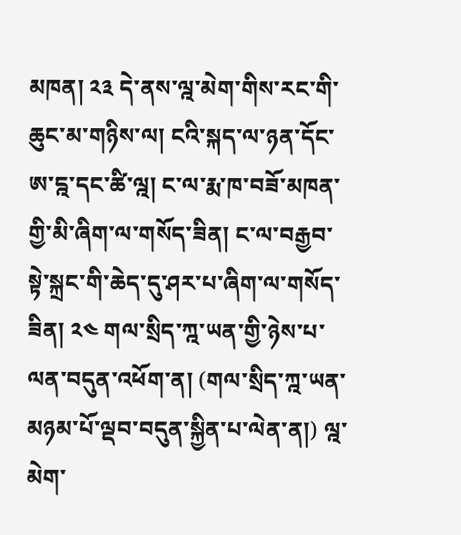མཁན། ༢༣ དེ་ནས་ལྰ་མེག་གིས་རང་གི་ཆུང་མ་གཉིས་ལ། ངའི་སྐད་ལ་ཉན་དོང་ཨ་དྰ་དང་ཚི་ལྰ། ང་ལ་རྨ་ཁ་བཟོ་མཁན་གྱི་མི་ཞིག་ལ་གསོད་ཟིན། ང་ལ་བརྒྱབ་སྟེ་སྐྲང་གི་ཆེད་དུ་ཤར་པ་ཞིག་ལ་གསོད་ཟིན། ༢༤ གལ་སྲིད་ཀྰ་ཡན་གྱི་ཉེས་པ་ལན་བདུན་འཕོག་ན། (གལ་སྲིད་ཀྰ་ཡན་མཉམ་པོ་ལྡབ་བདུན་སྐྱིན་པ་ལེན་ན།) ལྰ་མེག་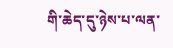གི་ཆེད་དུ་ཉེས་པ་ལན་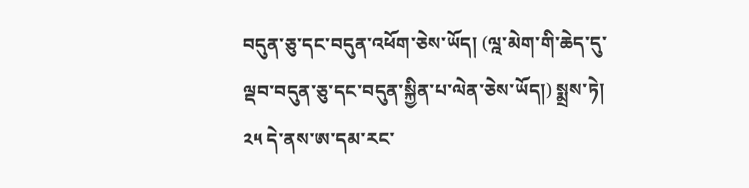བདུན་ཅུ་དང་བདུན་འཕོག་ཅེས་ཡོད། (ལྰ་མེག་གི་ཆེད་དུ་ལྡབ་བདུན་ཅུ་དང་བདུན་སྐྱིན་པ་ལེན་ཅེས་ཡོད།) སྨྲས་ཏེ། ༢༥ དེ་ནས་ཨ་དམ་རང་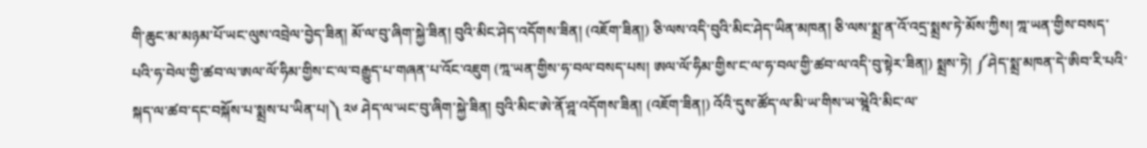གི་ཆུང་མ་མཉམ་པོ་ཡང་ལུས་འབྲེལ་བྱེད་ཟིན། མོ་ལ་བུ་ཞིག་སྐྱེ་ཟིན། བུའི་མིང་ཤེད་འདོགས་ཟིན། (འཇོག་ཟིན།) ཅི་ལས་འདི་བུའི་མིང་ཤེད་ཡིན་མཁན། ཅི་ལས་སྨྲ་ན་འོ་འདྲ་སྨྲས་ཏེ་མོས་ཀྱིས། ཀྰ་ཡན་གྱིས་བསད་པའི་ཧ་བེལ་གྱི་ཚབ་ལ་ཨལ་ལོ་ཧིམ་གྱིས་ང་ལ་བརྒྱུད་པ་གཞན་པ་འོང་འཇུག (ཀྰ་ཡན་གྱིས་ཧ་བལ་བསད་པས། ཨལ་ལོ་ཧིམ་གྱིས་ང་ལ་ཧ་བལ་གྱི་ཚབ་ལ་འདི་བུ་སྟེར་ཟིན།) སྨྲས་ཏེ། ༼ཤེད་སྨྲ་མཁན་དེ་ཨིབ་རི་པའི་སྐད་ལ་ཚབ་དང་བསྐོས་པ་སྨྲས་པ་ཡིན་པ།༽ ༢༦ ཤེད་ལ་ཡང་བུ་ཞིག་སྐྱེ་ཟིན། བུའི་མིང་ཨེ་ནོ་ཤྰ་འདོགས་ཟིན། (འཇོག་ཟིན།) འོའི་དུས་ཚོད་ལ་མི་ཡ་གིས་ཡ་ཝྰེའི་མིང་ལ་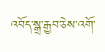འབོད་སྒྲ་རྒྱབ་ཅེས་འགོ་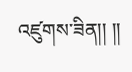འཛུགས་ཟིན།། །།